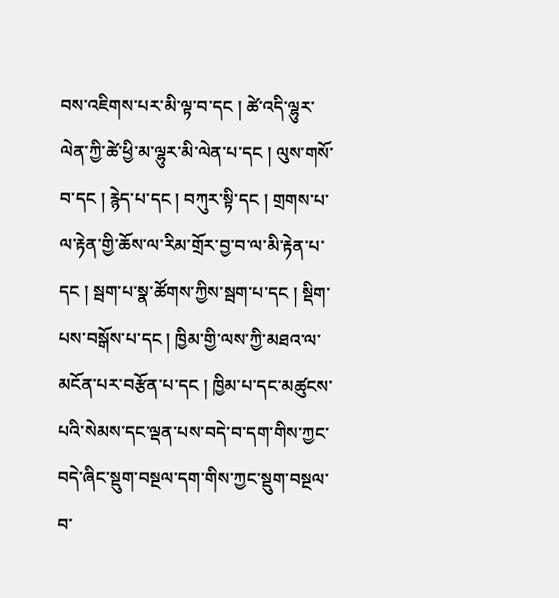བས་འཇིགས་པར་མི་ལྟ་བ་དང ། ཚེ་འདི་ལྷུར་ལེན་ཀྱི་ཚེ་ཕྱི་མ་ལྷུར་མི་ལེན་པ་དང ། ལུས་གསོ་བ་དང ། རྙེད་པ་དང ། བཀུར་སྟི་དང ། གྲགས་པ་ལ་རྟེན་གྱི་ཆོས་ལ་རིམ་གྲོར་བྱ་བ་ལ་མི་རྟེན་པ་དང ། སྦག་པ་སྣ་ཚོགས་ཀྱིས་སྦག་པ་དང ། སྡིག་པས་བསྒོས་པ་དང ། ཁྱིམ་གྱི་ལས་ཀྱི་མཐའ་ལ་མངོན་པར་བརྩོན་པ་དང ། ཁྱིམ་པ་དང་མཚུངས་པའི་སེམས་དང་ལྡན་པས་བདེ་བ་དག་གིས་ཀྱང་བདེ་ཞིང་སྡུག་བསྔལ་དག་གིས་ཀྱང་སྡུག་བསྔལ་བ་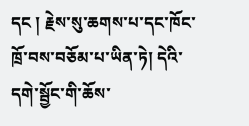དང ། རྗེས་སུ་ཆགས་པ་དང་ཁོང་ཁྲོ་བས་བཅོམ་པ་ཡིན་ཏེ། དེའི་དགེ་སྦྱོང་གི་ཆོས་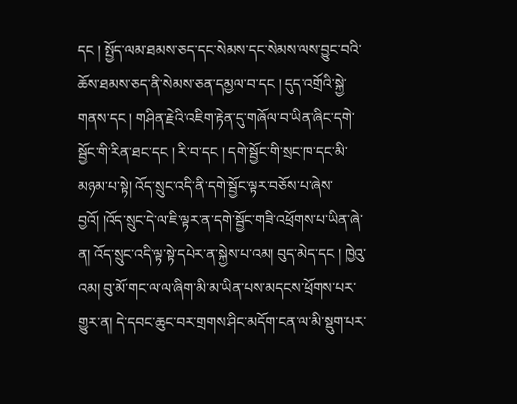དང ། སྤྱོད་ལམ་ཐམས་ཅད་དང་སེམས་དང་སེམས་ལས་བྱུང་བའི་ཆོས་ཐམས་ཅད་ནི་སེམས་ཅན་དམྱལ་བ་དང ། དུད་འགྲོའི་སྐྱེ་གནས་དང ། གཤིན་རྗེའི་འཇིག་རྟེན་དུ་གཞོལ་བ་ཡིན་ཞིང་དགེ་སྦྱོང་གི་རིན་ཐང་དང ། རི་བ་དང ། དགེ་སྦྱོང་གི་སྲང་ཁ་དང་མི་མཉམ་པ་སྟེ། འོད་སྲུང་འདི་ནི་དགེ་སྦྱོང་ལྟར་བཅོས་པ་ཞེས་བྱའོ། །འོད་སྲུང་དེ་ལ་ཇི་ལྟར་ན་དགེ་སྦྱོང་གཟི་འཕྲོགས་པ་ཡིན་ཞེ་ན། འོད་སྲུང་འདི་ལྟ་སྟེ་དཔེར་ན་སྐྱེས་པ་འམ། བུད་མེད་དང ། ཁྱེའུ་འམ། བུ་མོ་གང་ལ་ལ་ཞིག་མི་མ་ཡིན་པས་མདངས་ཕྲོགས་པར་གྱུར་ན། དེ་དབང་ཆུང་བར་གྲགས་ཤིང་མདོག་ངན་ལ་མི་སྡུག་པར་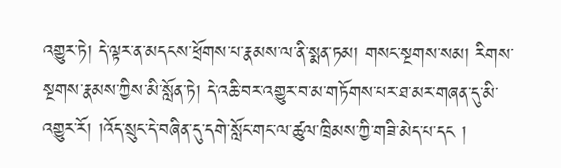འགྱུར་ཏེ། དེ་ལྟར་ན་མདངས་ཕྲོགས་པ་རྣམས་ལ་ནི་སྨན་ཏམ། གསང་སྔགས་སམ། རིགས་སྔགས་རྣམས་ཀྱིས་མི་སློན་ཏེ། དེ་འཆི་བར་འགྱུར་བ་མ་གཏོགས་པར་ཐ་མར་གཞན་དུ་མི་འགྱུར་རོ། །འོད་སྲུང་དེ་བཞིན་དུ་དགེ་སློང་གང་ལ་ཚུལ་ཁྲིམས་ཀྱི་གཟི་མེད་པ་དང །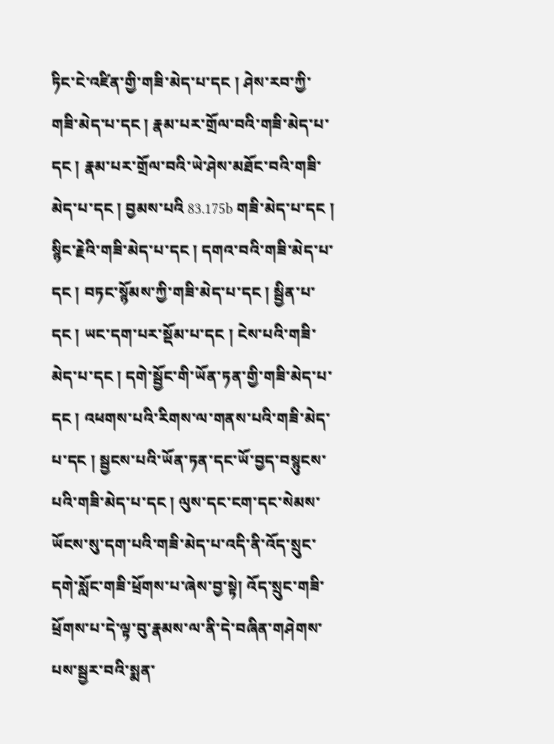ཏིང་ངེ་འཛིན་གྱི་གཟི་མེད་པ་དང ། ཤེས་རབ་ཀྱི་གཟི་མེད་པ་དང ། རྣམ་པར་གྲོལ་བའི་གཟི་མེད་པ་དང ། རྣམ་པར་གྲོལ་བའི་ཡེ་ཤེས་མཐོང་བའི་གཟི་མེད་པ་དང ། བྱམས་པའི 83.175b གཟི་མེད་པ་དང ། སྙིང་རྗེའི་གཟི་མེད་པ་དང ། དགའ་བའི་གཟི་མེད་པ་དང ། བཏང་སྙོམས་ཀྱི་གཟི་མེད་པ་དང ། སྦྱིན་པ་དང ། ཡང་དག་པར་སྡོམ་པ་དང ། ངེས་པའི་གཟི་མེད་པ་དང ། དགེ་སྦྱོང་གི་ཡོན་ཏན་གྱི་གཟི་མེད་པ་དང ། འཕགས་པའི་རིགས་ལ་གནས་པའི་གཟི་མེད་པ་དང ། སྦྱངས་པའི་ཡོན་ཏན་དང་ཡོ་བྱད་བསྙུངས་པའི་གཟི་མེད་པ་དང ། ལུས་དང་ངག་དང་སེམས་ཡོངས་སུ་དག་པའི་གཟི་མེད་པ་འདི་ནི་འོད་སྲུང་དགེ་སློང་གཟི་ཕྲོགས་པ་ཞེས་བྱ་སྟེ། འོད་སྲུང་གཟི་ཕྲོགས་པ་དེ་ལྟ་བུ་རྣམས་ལ་ནི་དེ་བཞིན་གཤེགས་པས་སྦྱར་བའི་སྨན་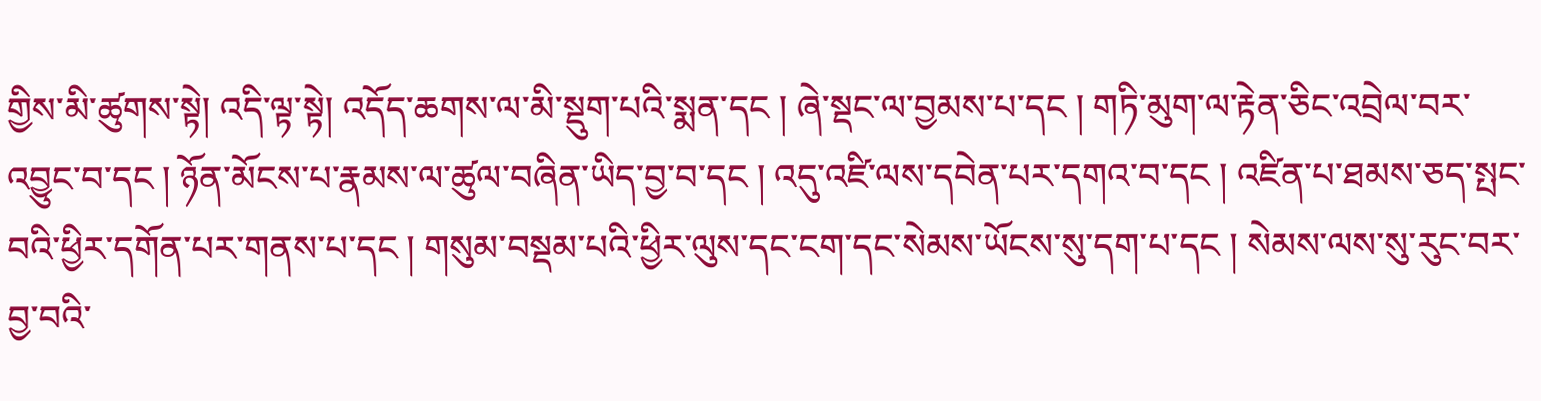གྱིས་མི་ཚུགས་སྟེ། འདི་ལྟ་སྟེ། འདོད་ཆགས་ལ་མི་སྡུག་པའི་སྨན་དང ། ཞེ་སྡང་ལ་བྱམས་པ་དང ། གཏི་མུག་ལ་རྟེན་ཅིང་འབྲེལ་བར་འབྱུང་བ་དང ། ཉོན་མོངས་པ་རྣམས་ལ་ཚུལ་བཞིན་ཡིད་བྱ་བ་དང ། འདུ་འཛི་ལས་དབེན་པར་དགའ་བ་དང ། འཛིན་པ་ཐམས་ཅད་སྤང་བའི་ཕྱིར་དགོན་པར་གནས་པ་དང ། གསུམ་བསྡམ་པའི་ཕྱིར་ལུས་དང་ངག་དང་སེམས་ཡོངས་སུ་དག་པ་དང ། སེམས་ལས་སུ་རུང་བར་བྱ་བའི་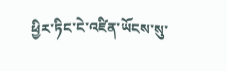ཕྱིར་ཏིང་ངེ་འཛིན་ཡོངས་སུ་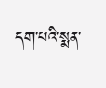དག་པའི་སྨན་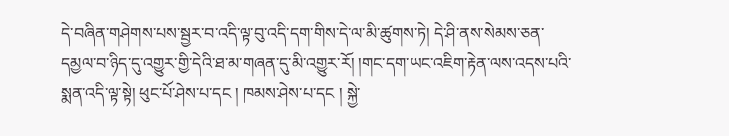དེ་བཞིན་གཤེགས་པས་སྦྱར་བ་འདི་ལྟ་བུ་འདི་དག་གིས་དེ་ལ་མི་ཚུགས་ཏེ། དེ་ཤི་ནས་སེམས་ཅན་དམྱལ་བ་ཉིད་དུ་འགྱུར་གྱི་དེའི་ཐ་མ་གཞན་དུ་མི་འགྱུར་རོ། །གང་དག་ཡང་འཇིག་རྟེན་ལས་འདས་པའི་སྨན་འདི་ལྟ་སྟེ། ཕུང་པོ་ཤེས་པ་དང ། ཁམས་ཤེས་པ་དང ། སྐྱེ་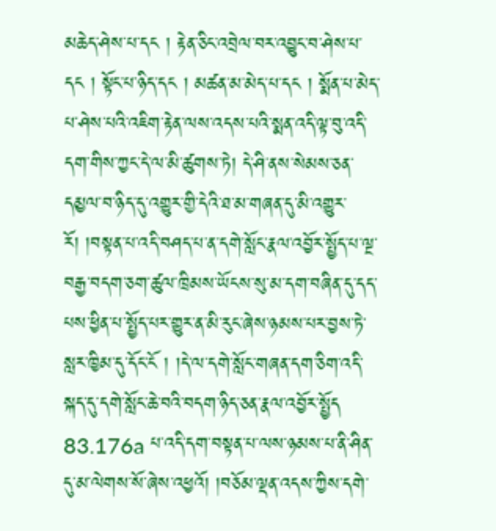མཆེད་ཤེས་པ་དང ། རྟེན་ཅིང་འབྲེལ་བར་འབྱུང་བ་ཤེས་པ་དང ། སྟོང་པ་ཉིད་དང ། མཚན་མ་མེད་པ་དང ། སྨོན་པ་མེད་པ་ཤེས་པའི་འཇིག་རྟེན་ལས་འདས་པའི་སྨན་འདི་ལྟ་བུ་འདི་དག་གིས་ཀྱང་དེ་ལ་མི་ཚུགས་ཏེ། དེ་ཤི་ནས་སེམས་ཅན་དམྱལ་བ་ཉིད་དུ་འགྱུར་གྱི་དེའི་ཐ་མ་གཞན་དུ་མི་འགྱུར་རོ། །བསྟན་པ་འདི་བཤད་པ་ན་དགེ་སློང་རྣལ་འབྱོར་སྤྱོད་པ་ལྔ་བརྒྱ་བདག་ཅག་ཚུལ་ཁྲིམས་ཡོངས་སུ་མ་དག་བཞིན་དུ་དད་པས་ཕྱིན་པ་སྤྱོད་པར་གྱུར་ན་མི་རུང་ཞེས་ཉམས་པར་བྱས་ཏེ་སླར་ཁྱིམ་དུ་དོང་ངོ ། །དེ་ལ་དགེ་སློང་གཞན་དག་ཅིག་འདི་སྐད་དུ་དགེ་སློང་ཆེ་བའི་བདག་ཉིད་ཅན་རྣལ་འབྱོར་སྤྱོད 83.176a པ་འདི་དག་བསྟན་པ་ལས་ཉམས་པ་ནི་ཤིན་དུ་མ་ལེགས་སོ་ཞེས་འཕྱའོ། །བཅོམ་ལྡན་འདས་ཀྱིས་དགེ་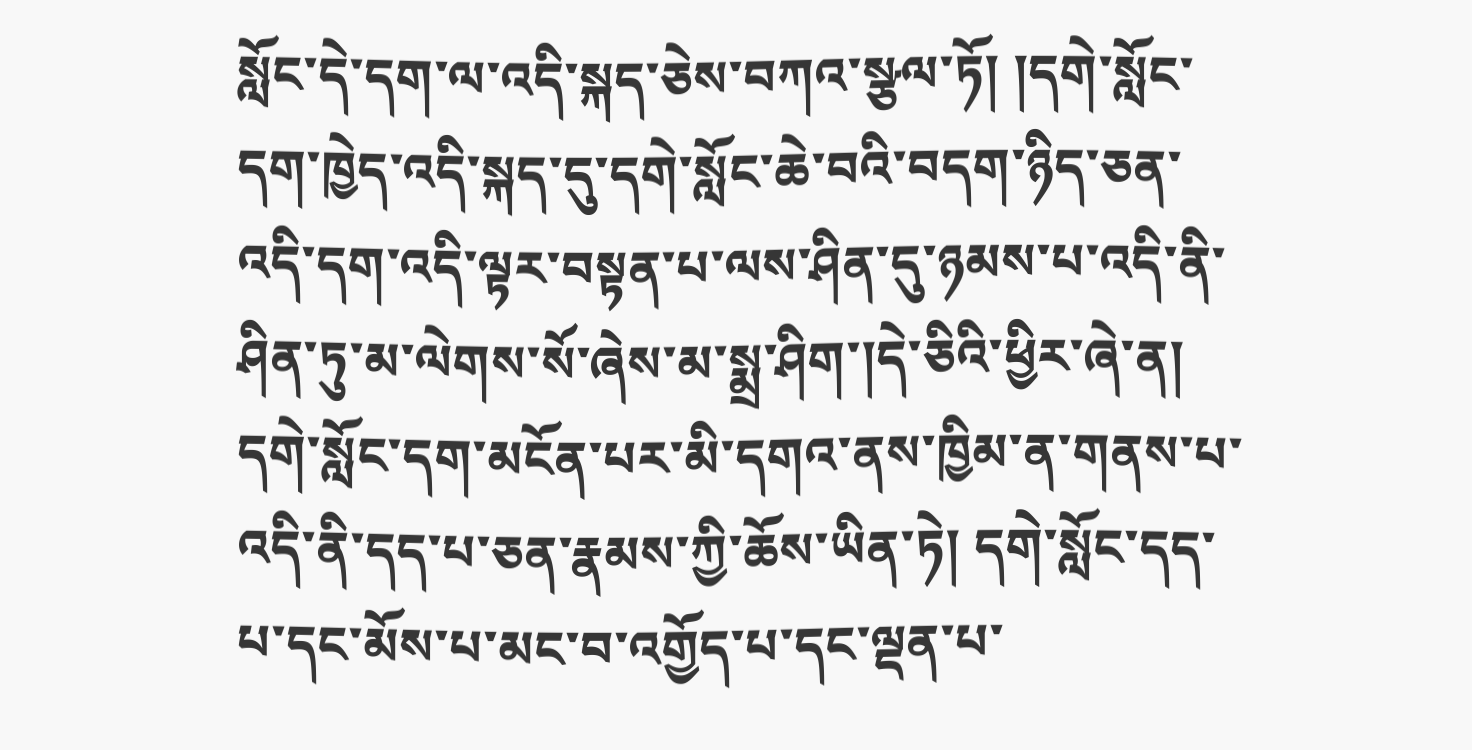སློང་དེ་དག་ལ་འདི་སྐད་ཅེས་བཀའ་སྩལ་ཏོ། །དགེ་སློང་དག་ཁྱེད་འདི་སྐད་དུ་དགེ་སློང་ཆེ་བའི་བདག་ཉིད་ཅན་འདི་དག་འདི་ལྟར་བསྟན་པ་ལས་ཤིན་དུ་ཉམས་པ་འདི་ནི་ཤིན་ཏུ་མ་ལེགས་སོ་ཞེས་མ་སྨྲ་ཤིག་།དེ་ཅིའི་ཕྱིར་ཞེ་ན། དགེ་སློང་དག་མངོན་པར་མི་དགའ་ནས་ཁྱིམ་ན་གནས་པ་འདི་ནི་དད་པ་ཅན་རྣམས་ཀྱི་ཆོས་ཡིན་ཏེ། དགེ་སློང་དད་པ་དང་མོས་པ་མང་བ་འགྱོད་པ་དང་ལྡན་པ་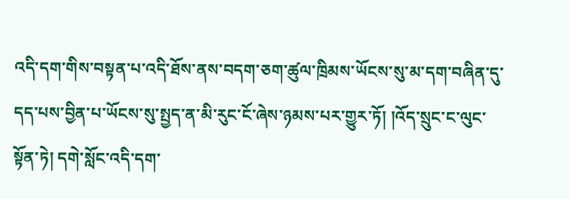འདི་དག་གིས་བསྟན་པ་འདི་ཐོས་ནས་བདག་ཅག་ཚུལ་ཁྲིམས་ཡོངས་སུ་མ་དག་བཞིན་དུ་དད་པས་བྱིན་པ་ཡོངས་སུ་སྤྱད་ན་མི་རུང་ངོ་ཞེས་ཉམས་པར་གྱུར་ཏོ། །འོད་སྲུང་ང་ལུང་སྟོན་ཏེ། དགེ་སློང་འདི་དག་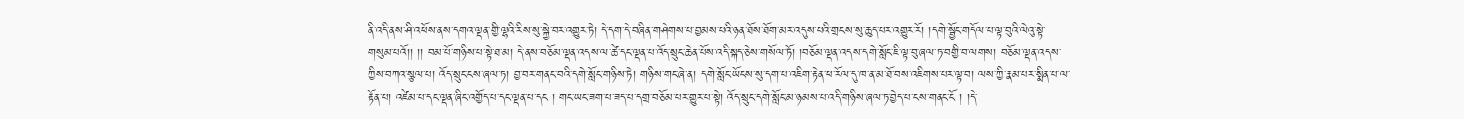ནི་འདི་ནས་ཤི་འཕོས་ནས་དགའ་ལྡན་གྱི་ལྷའི་རིས་སུ་སྐྱེ་བར་འགྱུར་ཏེ། དེ་དག་དེ་བཞིན་གཤེགས་པ་བྱམས་པའི་ཉན་ཐོས་ཐོག་མར་འདུས་པའི་གྲངས་སུ་ཆུད་པར་འགྱུར་རོ། །དགེ་སྦྱོང་གདོལ་པ་ལྟ་བུའི་ལེའུ་སྟེ་གསུམ་པའོ།། །། བམ་པོ་གཉིས་པ་སྟེ་ཐ་མ། དེ་ནས་བཅོམ་ལྡན་འདས་ལ་ཚེ་དང་ལྡན་པ་འོད་སྲུང་ཆེན་པོས་འདི་སྐད་ཅེས་གསོལ་ཏོ། །བཅོམ་ལྡན་འདས་དགེ་སློང་ཇི་ལྟ་བུ་ཞལ་ཏ་བགྱི་བ་ལགས། བཅོམ་ལྡན་འདས་ཀྱིས་བཀའ་སྩལ་པ། འོད་སྲུང་ངས་ཞལ་ཏ། བྱ་བར་གནང་བའི་དགེ་སློང་གཉིས་ཏེ། གཉིས་གང་ཞེ་ན། དགེ་སློང་ཡོངས་སུ་དག་པ་འཇིག་རྟེན་ཕ་རོལ་དུ་ཁ་ན་མ་ཐོ་བས་འཇིགས་པར་ལྟ་བ། ལས་ཀྱི་རྣམ་པར་སྨིན་པ་ལ་རྟོན་པ། འཛེམ་པ་དང་ལྡན་ཞིང་འགྱོད་པ་དང་ལྡན་པ་དང ། གང་ཡང་ཟག་པ་ཟད་པ་དགྲ་བཅོམ་པར་གྱུར་པ་སྟེ། འོད་སྲུང་དགེ་སློང་མ་ཉམས་པ་འདི་གཉིས་ཞལ་ཏ་བྱེད་པ་ངས་གནང་ངོ ། །དེ་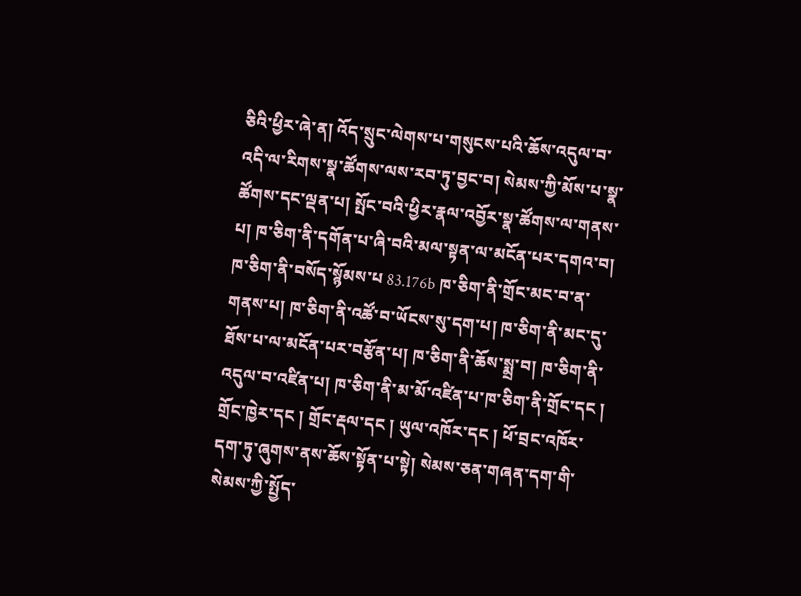ཅིའི་ཕྱིར་ཞེ་ན། འོད་སྲུང་ལེགས་པ་གསུངས་པའི་ཆོས་འདུལ་བ་འདི་ལ་རིགས་སྣ་ཚོགས་ལས་རབ་ཏུ་བྱང་བ། སེམས་ཀྱི་མོས་པ་སྣ་ཚོགས་དང་ལྡན་པ། སྤོང་བའི་ཕྱིར་རྣལ་འབྱོར་སྣ་ཚོགས་ལ་གནས་པ། ཁ་ཅིག་ནི་དགོན་པ་ཞི་བའི་མལ་སྟན་ལ་མངོན་པར་དགའ་བ། ཁ་ཅིག་ནི་བསོད་སྙོམས་པ 83.176b ཁ་ཅིག་ནི་གྲོང་མང་བ་ན་གནས་པ། ཁ་ཅིག་ནི་འཚོ་བ་ཡོངས་སུ་དག་པ། ཁ་ཅིག་ནི་མང་དུ་ཐོས་པ་ལ་མངོན་པར་བརྩོན་པ། ཁ་ཅིག་ནི་ཆོས་སྨྲ་བ། ཁ་ཅིག་ནི་འདུལ་བ་འཛིན་པ། ཁ་ཅིག་ནི་མ་མོ་འཛིན་པ་ཁ་ཅིག་ནི་གྲོང་དང ། གྲོང་ཁྱེར་དང ། གྲོང་རྡལ་དང ། ཡུལ་འཁོར་དང ། ཕོ་བྲང་འཁོར་དག་ཏུ་ཞུགས་ནས་ཆོས་སྟོན་པ་སྟེ། སེམས་ཅན་གཞན་དག་གི་སེམས་ཀྱི་སྤྱོད་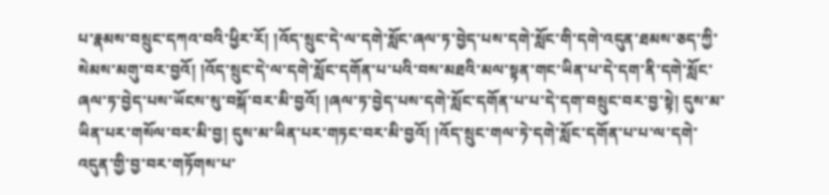པ་རྣམས་བསྲུང་དཀའ་བའི་ཕྱིར་རོ། །འོད་སྲུང་དེ་ལ་དགེ་སློང་ཞལ་ཏ་བྱེད་པས་དགེ་སློང་གི་དགེ་འདུན་ཐམས་ཅད་ཀྱི་སེམས་མགུ་བར་བྱའོ། །འོད་སྲུང་དེ་ལ་དགེ་སློང་དགོན་པ་པའི་བས་མཐའི་མལ་སྟན་གང་ཡིན་པ་དེ་དག་ནི་དགེ་སློང་ཞལ་ཏ་བྱེད་པས་ཡོངས་སུ་བསྐོ་བར་མི་བྱའོ། །ཞལ་ཏ་བྱེད་པས་དགེ་སློང་དགོན་པ་པ་དེ་དག་བསྲུང་བར་བྱ་སྟེ། དུས་མ་ཡིན་པར་གསོལ་བར་མི་བྱ། དུས་མ་ཡིན་པར་གཏང་བར་མི་བྱའོ། །འོད་སྲུང་གལ་ཏེ་དགེ་སློང་དགོན་པ་པ་ལ་དགེ་འདུན་གྱི་བྱ་བར་གཏོགས་པ་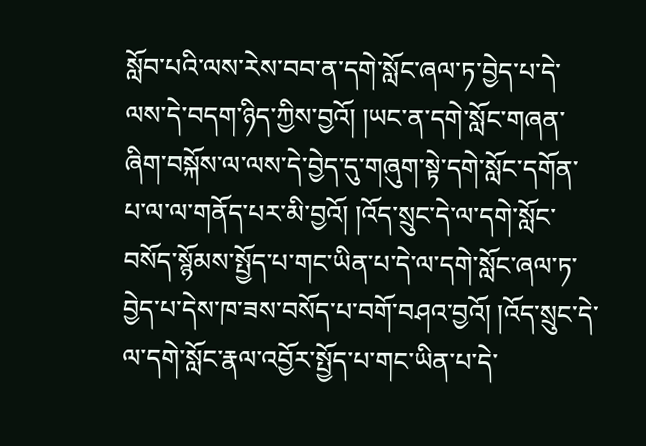སློབ་པའི་ལས་རེས་བབ་ན་དགེ་སློང་ཞལ་ཏ་བྱེད་པ་དེ་ལས་དེ་བདག་ཉིད་ཀྱིས་བྱའོ། །ཡང་ན་དགེ་སློང་གཞན་ཞིག་བསྐོས་ལ་ལས་དེ་བྱེད་དུ་གཞུག་སྟེ་དགེ་སློང་དགོན་པ་ལ་ལ་གནོད་པར་མི་བྱའོ། །འོད་སྲུང་དེ་ལ་དགེ་སློང་བསོད་སྙོམས་སྤྱོད་པ་གང་ཡིན་པ་དེ་ལ་དགེ་སློང་ཞལ་ཏ་བྱེད་པ་དེས་ཁ་ཟས་བསོད་པ་བགོ་བཤའ་བྱའོ། །འོད་སྲུང་དེ་ལ་དགེ་སློང་རྣལ་འབྱོར་སྤྱོད་པ་གང་ཡིན་པ་དེ་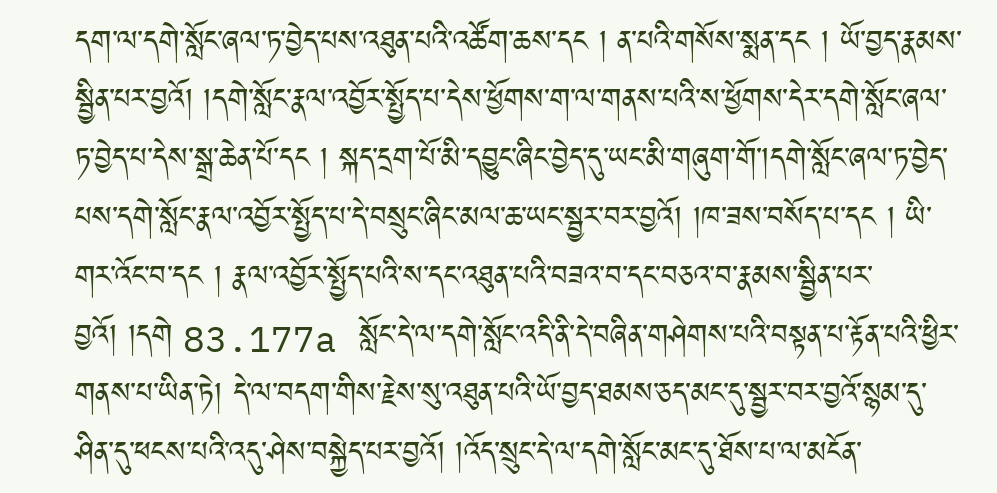དག་ལ་དགེ་སློང་ཞལ་ཏ་བྱེད་པས་འཐུན་པའི་འཚོག་ཆས་དང ། ན་པའི་གསོས་སྨན་དང ། ཡོ་བྱད་རྣམས་སྦྱིན་པར་བྱའོ། །དགེ་སློང་རྣལ་འབྱོར་སྤྱོད་པ་དེས་ཕྱོགས་ག་ལ་གནས་པའི་ས་ཕྱོགས་དེར་དགེ་སློང་ཞལ་ཏ་བྱེད་པ་དེས་སྒྲ་ཆེན་པོ་དང ། སྐད་དྲག་པོ་མི་དབྱུང་ཞིང་བྱེད་དུ་ཡང་མི་གཞུག་གོ་།དགེ་སློང་ཞལ་ཏ་བྱེད་པས་དགེ་སློང་རྣལ་འབྱོར་སྤྱོད་པ་དེ་བསྲུང་ཞིང་མལ་ཆ་ཡང་སྦྱར་བར་བྱའོ། །ཁ་ཟས་བསོད་པ་དང ། ཡི་གར་འོང་བ་དང ། རྣལ་འབྱོར་སྤྱོད་པའི་ས་དང་འཐུན་པའི་བཟའ་བ་དང་བཅའ་བ་རྣམས་སྦྱིན་པར་བྱའོ། །དགེ 83.177a སློང་དེ་ལ་དགེ་སློང་འདི་ནི་དེ་བཞིན་གཤེགས་པའི་བསྟན་པ་རྟོན་པའི་ཕྱིར་གནས་པ་ཡིན་ཏེ། དེ་ལ་བདག་གིས་རྗེས་སུ་འཐུན་པའི་ཡོ་བྱད་ཐམས་ཅད་མང་དུ་སྦྱར་བར་བྱའོ་སྙམ་དུ་ཤིན་དུ་ཕངས་པའི་འདུ་ཤེས་བསྐྱེད་པར་བྱའོ། །འོད་སྲུང་དེ་ལ་དགེ་སློང་མང་དུ་ཐོས་པ་ལ་མངོན་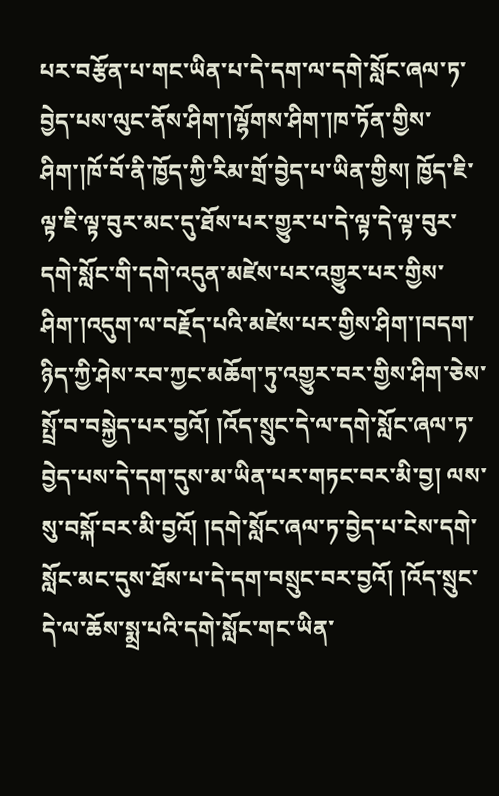པར་བརྩོན་པ་གང་ཡིན་པ་དེ་དག་ལ་དགེ་སློང་ཞལ་ཏ་བྱེད་པས་ལུང་ནོས་ཤིག་།ལྷོགས་ཤིག་།ཁ་ཏོན་གྱིས་ཤིག་།ཁོ་བོ་ནི་ཁྱོད་ཀྱི་རིམ་གྲོ་བྱེད་པ་ཡིན་གྱིས། ཁྱོད་ཇི་ལྟ་ཇི་ལྟ་བུར་མང་དུ་ཐོས་པར་གྱུར་པ་དེ་ལྟ་དེ་ལྟ་བུར་དགེ་སློང་གི་དགེ་འདུན་མཛེས་པར་འགྱུར་པར་གྱིས་ཤིག་།འདུག་ལ་བརྗོད་པའི་མཛེས་པར་གྱིས་ཤིག་།བདག་ཉིད་ཀྱི་ཤེས་རབ་ཀྱང་མཆོག་ཏུ་འགྱུར་བར་གྱིས་ཤིག་ཅེས་སྤྲོ་བ་བསྐྱེད་པར་བྱའོ། །འོད་སྲུང་དེ་ལ་དགེ་སློང་ཞལ་ཏ་བྱེད་པས་དེ་དག་དུས་མ་ཡིན་པར་གཏང་བར་མི་བྱ། ལས་སུ་བསྐོ་བར་མི་བྱའོ། །དགེ་སློང་ཞལ་ཏ་བྱེད་པ་ངེས་དགེ་སློང་མང་དུས་ཐོས་པ་དེ་དག་བསྲུང་བར་བྱའོ། །འོད་སྲུང་དེ་ལ་ཆོས་སྨྲ་པའི་དགེ་སློང་གང་ཡིན་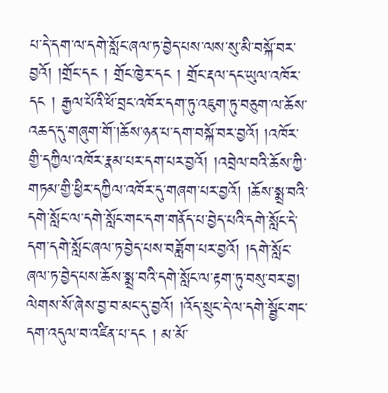པ་དེ་དག་ལ་དགེ་སློང་ཞལ་ཏ་བྱེད་པས་ལས་སུ་མི་བསྐོ་བར་བྱའོ། །གྲོང་དང ། གྲོང་ཁྱེར་དང ། གྲོང་རྡལ་དང་ཡུལ་འཁོར་དང ། རྒྱལ་པོའི་ཕོ་བྲང་འཁོར་དག་ཏུ་འཇུག་ཏུ་བཅུག་ལ་ཆོས་འཆད་དུ་གཞུག་གོ་།ཆོས་ཉན་པ་དག་བསྐོ་བར་བྱའོ། །འཁོར་གྱི་དཀྱིལ་འཁོར་རྣམ་པར་དག་པར་བྱའོ། །འབྲེལ་བའི་ཆོས་ཀྱི་གཏམ་གྱི་ཕྱིར་དཀྱིལ་འཁོར་དུ་གཞག་པར་བྱའོ། །ཆོས་སྨྲ་བའི་དགེ་སློང་ལ་དགེ་སློང་གང་དག་གནོད་པ་བྱེད་པའི་དགེ་སློང་དེ་དག་དགེ་སློང་ཞལ་ཏ་བྱེད་པས་བཟློག་པར་བྱའོ། །དགེ་སློང་ཞལ་ཏ་བྱེད་པས་ཆོས་སྨྲ་བའི་དགེ་སློང་ལ་རྟག་ཏུ་བསུ་བར་བྱ། ལེགས་སོ་ཞེས་བྱ་བ་མང་དུ་བྱའོ། །འོད་སྲུང་དེ་ལ་དགེ་སྦྱོང་གང་དག་འདུལ་བ་འཛིན་པ་དང ། མ་མོ་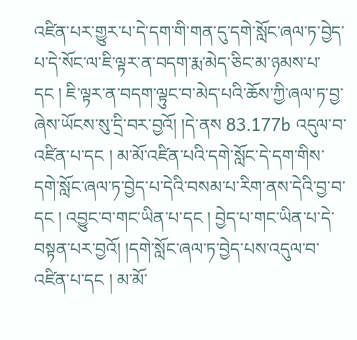འཛིན་པར་གྱུར་པ་དེ་དག་གི་གན་དུ་དགེ་སློང་ཞལ་ཏ་བྱེད་པ་དེ་སོང་ལ་ཇི་ལྟར་ན་བདག་རྨ་མེད་ཅིང་མ་ཉམས་པ་དང ། ཇི་ལྟར་ན་བདག་ལྟུང་བ་མེད་པའི་ཆོས་ཀྱི་ཞལ་ཏ་བྱ་ཞེས་ཡོངས་སུ་དྲི་བར་བྱའོ། །དེ་ནས 83.177b འདུལ་བ་འཛིན་པ་དང ། མ་མོ་འཛིན་པའི་དགེ་སློང་དེ་དག་གིས་དགེ་སློང་ཞལ་ཏ་བྱེད་པ་དེའི་བསམ་པ་རིག་ནས་དེའི་བྱ་བ་དང ། འབྱུང་བ་གང་ཡིན་པ་དང ། བྱེད་པ་གང་ཡིན་པ་དེ་བསྟན་པར་བྱའོ། །དགེ་སློང་ཞལ་ཏ་བྱེད་པས་འདུལ་བ་འཛིན་པ་དང ། མ་མོ་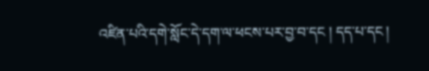འཛིན་པའི་དགེ་སློང་དེ་དག་ལ་ཕངས་པར་བྱ་བ་དང ། དད་པ་དང །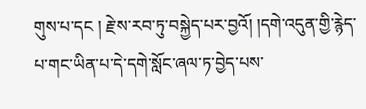གུས་པ་དང ། རྗེ་ས་རབ་ཏུ་བསྐྱེད་པར་བྱའོ། །དགེ་འདུན་གྱི་རྙེད་པ་གང་ཡིན་པ་དེ་དགེ་སློང་ཞལ་ཏ་བྱེད་པས་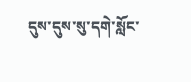དུས་དུས་སུ་དགེ་སློང་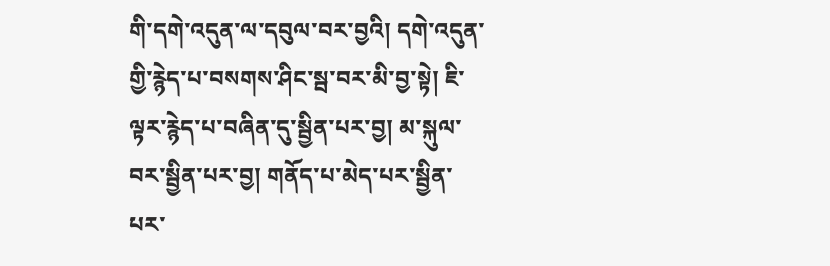གི་དགེ་འདུན་ལ་དབུལ་བར་བྱའི། དགེ་འདུན་གྱི་རྙེད་པ་བསགས་ཤིང་སྦ་བར་མི་བྱ་སྟེ། ཇི་ལྟར་རྙེད་པ་བཞིན་དུ་སྦྱིན་པར་བྱ། མ་སྐུལ་བར་སྦྱིན་པར་བྱ། གནོད་པ་མེད་པར་སྦྱིན་པར་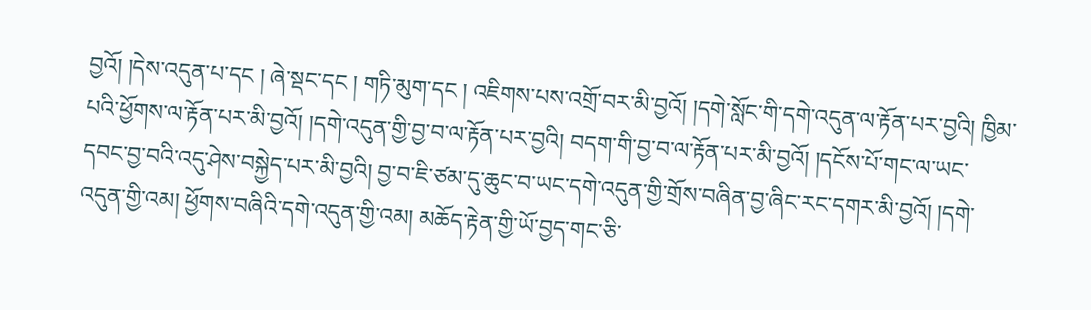བྱའོ། །དེས་འདུན་པ་དང ། ཞེ་སྡང་དང ། གཏི་མུག་དང ། འཇིགས་པས་འགྲོ་བར་མི་བྱའོ། །དགེ་སློང་གི་དགེ་འདུན་ལ་རྟོན་པར་བྱའི། ཁྱིམ་པའི་ཕྱོགས་ལ་རྟོན་པར་མི་བྱའོ། །དགེ་འདུན་གྱི་བྱ་བ་ལ་རྟོན་པར་བྱའི། བདག་གི་བྱ་བ་ལ་རྟོན་པར་མི་བྱའོ། །དངོས་པོ་གང་ལ་ཡང་དབང་བྱ་བའི་འདུ་ཤེས་བསྐྱེད་པར་མི་བྱའི། བྱ་བ་ཇི་ཙམ་དུ་ཆུང་བ་ཡང་དགེ་འདུན་གྱི་གྲོས་བཞིན་བྱ་ཞིང་རང་དགར་མི་བྱའོ། །དགེ་འདུན་གྱི་འམ། ཕྱོགས་བཞིའི་དགེ་འདུན་གྱི་འམ། མཆོད་རྟེན་གྱི་ཡོ་བྱད་གང་ཅི་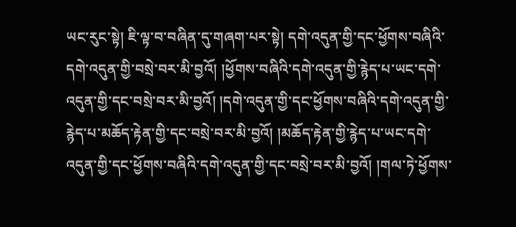ཡང་རུང་སྟེ། ཇི་ལྟ་བ་བཞིན་དུ་གཞག་པར་སྟེ། དགེ་འདུན་གྱི་དང་ཕྱོགས་བཞིའི་དགེ་འདུན་གྱི་བསྲེ་བར་མི་བྱའོ། །ཕྱོགས་བཞིའི་དགེ་འདུན་གྱི་རྙེད་པ་ཡང་དགེ་འདུན་གྱི་དང་བསྲེ་བར་མི་བྱའོ། །དགེ་འདུན་གྱི་དང་ཕྱོགས་བཞིའི་དགེ་འདུན་གྱི་རྙེད་པ་མཆོད་རྟེན་གྱི་དང་བསྲེ་བར་མི་བྱའོ། །མཆོད་རྟེན་གྱི་རྙེད་པ་ཡང་དགེ་འདུན་གྱི་དང་ཕྱོགས་བཞིའི་དགེ་འདུན་གྱི་དང་བསྲེ་བར་མི་བྱའོ། །གལ་ཏེ་ཕྱོགས་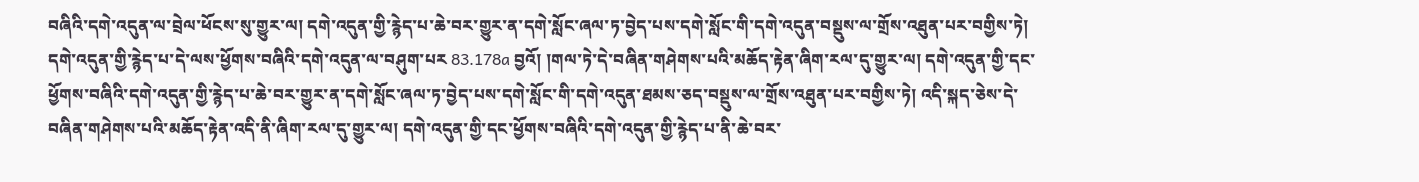བཞིའི་དགེ་འདུན་ལ་བྲེལ་ཕོངས་སུ་གྱུར་ལ། དགེ་འདུན་གྱི་རྙེད་པ་ཆེ་བར་གྱུར་ན་དགེ་སློང་ཞལ་ཏ་བྱེད་པས་དགེ་སློང་གི་དགེ་འདུན་བསྡུས་ལ་གྲོས་འཐུན་པར་བགྱིས་ཏེ། དགེ་འདུན་གྱི་རྙེད་པ་དེ་ལས་ཕྱོགས་བཞིའི་དགེ་འདུན་ལ་བཤུག་པར 83.178a བྱའོ། །གལ་ཏེ་དེ་བཞིན་གཤེགས་པའི་མཆོད་རྟེན་ཞིག་རལ་དུ་གྱུར་ལ། དགེ་འདུན་གྱི་དང་ཕྱོགས་བཞིའི་དགེ་འདུན་གྱི་རྙེད་པ་ཆེ་བར་གྱུར་ན་དགེ་སློང་ཞལ་ཏ་བྱེད་པས་དགེ་སློང་གི་དགེ་འདུན་ཐམས་ཅད་བསྡུས་ལ་གྲོས་འཐུན་པར་བགྱིས་ཏེ། འདི་སྐད་ཅེས་དེ་བཞིན་གཤེགས་པའི་མཆོད་རྟེན་འདི་ནི་ཞིག་རལ་དུ་གྱུར་ལ། དགེ་འདུན་གྱི་དང་ཕྱོགས་བཞིའི་དགེ་འདུན་གྱི་རྙེད་པ་ནི་ཆེ་བར་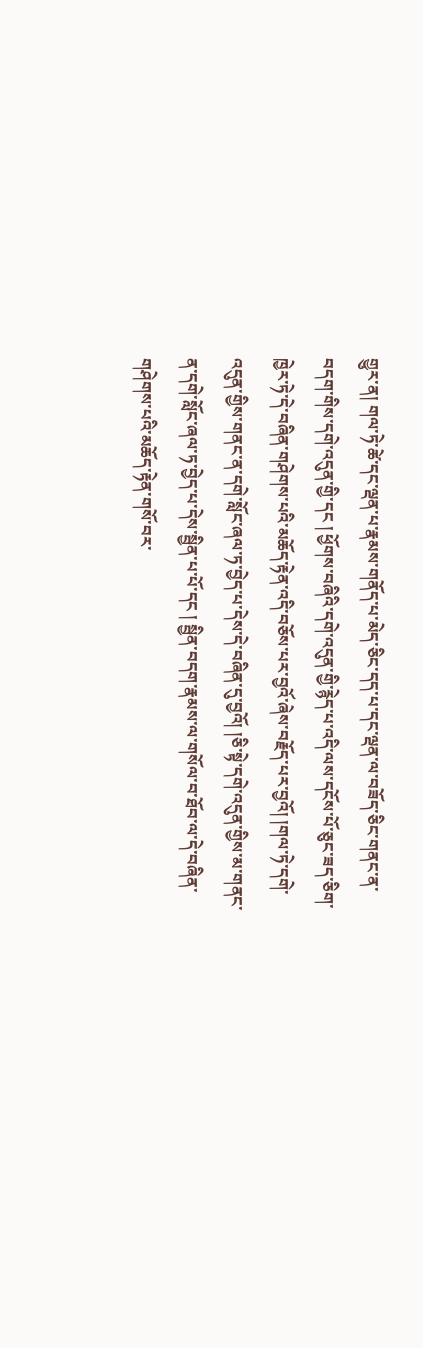གྱུར་ན། གལ་ཏེ་ཚེ་དང་ལྡན་པ་རྣམས་གནོད་པ་མེད་ཅིང་དད་པ་དང་ལྡན་ལ་བཟོད་ཅིང་གནང་ན་བདག་གིས་དགེ་འདུན་གྱི་དང ། ཕྱོགས་བཞིའི་དགེ་འདུན་གྱི་རྙེད་པ་འདི་ལས་དངོས་པོ་ཅུང་ཟད་ཅིག་ཁྱེར་ཏེ་དེ་བཞིན་གཤེགས་པའི་མཆོད་རྟེན་འདི་བཅོས་པར་བྱའོ་ཞེས་བརྗོད་པར་བྱའོ། །གལ་ཏེ་དགེ་འདུན་གྱིས་གནང་ན་དགེ་སློང་ཞལ་ཏ་བྱེད་པ་དེས་དེ་བཞིན་དུ་བྱའོ། །ཅི་སྟེ་དགེ་འདུན་གྱིས་མ་གནང་ན་དགེ་སློང་ཞལ་ཏ་བྱེད་པ་དེས་སྦྱིན་པ་པོ་དང ། སྦྱིན་བདག་རྣམས་ལ་གསོལ་བ་ཐོབ་ལ་དེ་བཞིན་གཤེགས་པའི་མཆོད་རྟེན་གསོ་བར་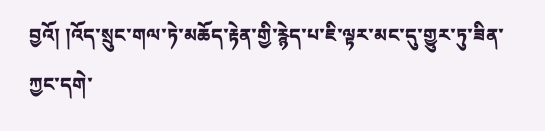བྱའོ། །འོད་སྲུང་གལ་ཏེ་མཆོད་རྟེན་གྱི་རྙེད་པ་ཇི་ལྟར་མང་དུ་གྱུར་ཏུ་ཟིན་ཀྱང་དགེ་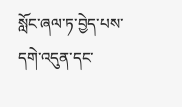སློང་ཞལ་ཏ་བྱེད་པས་དགེ་འདུན་དང་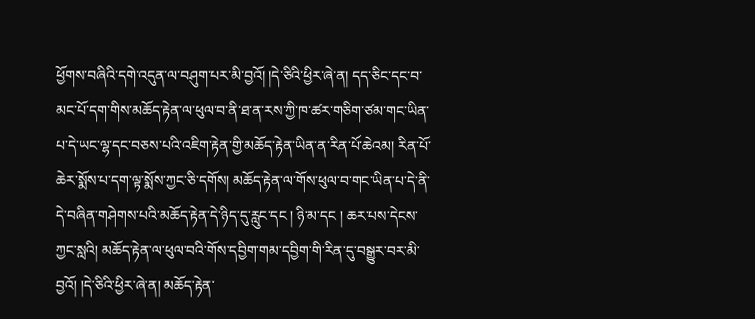ཕྱོགས་བཞིའི་དགེ་འདུན་ལ་བཤུག་པར་མི་བྱའོ། །དེ་ཅིའི་ཕྱིར་ཞེ་ན། དད་ཅིང་དང་བ་མང་པོ་དག་གིས་མཆོད་རྟེན་ལ་ཕུལ་བ་ནི་ཐ་ན་རས་ཀྱི་ཁ་ཚར་གཅིག་ཙམ་གང་ཡིན་པ་དེ་ཡང་ལྷ་དང་བཅས་པའི་འཇིག་རྟེན་གྱི་མཆོད་རྟེན་ཡིན་ན་རིན་པོ་ཆེའམ། རིན་པོ་ཆེར་སྨོས་པ་དག་ལྟ་སྨོས་ཀྱང་ཅི་དགོས། མཆོད་རྟེན་ལ་གོས་ཕུལ་བ་གང་ཡིན་པ་དེ་ནི་དེ་བཞིན་གཤེགས་པའི་མཆོད་རྟེན་དེ་ཉིད་དུ་རླུང་དང ། ཉི་མ་དང ། ཆར་པས་དེངས་ཀྱང་སླའི། མཆོད་རྟེན་ལ་ཕུལ་བའི་གོས་དབྱིག་གམ་དབྱིག་གི་རིན་དུ་བསྒྱུར་བར་མི་བྱའོ། །དེ་ཅིའི་ཕྱིར་ཞེ་ན། མཆོད་རྟེན་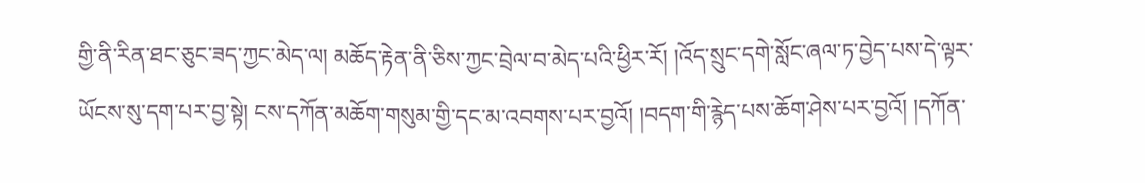གྱི་ནི་རིན་ཐང་ཅུང་ཟད་ཀྱང་མེད་ལ། མཆོད་རྟེན་ནི་ཅིས་ཀྱང་བྲེལ་བ་མེད་པའི་ཕྱིར་རོ། །འོད་སྲུང་དགེ་སློང་ཞལ་ཏ་བྱེད་པས་དེ་ལྟར་ཡོངས་སུ་དག་པར་བྱ་སྟེ། ངས་དཀོན་མཆོག་གསུམ་གྱི་དང་མ་འབགས་པར་བྱའོ། །བདག་གི་རྙེད་པས་ཆོག་ཤེས་པར་བྱའོ། །དཀོན་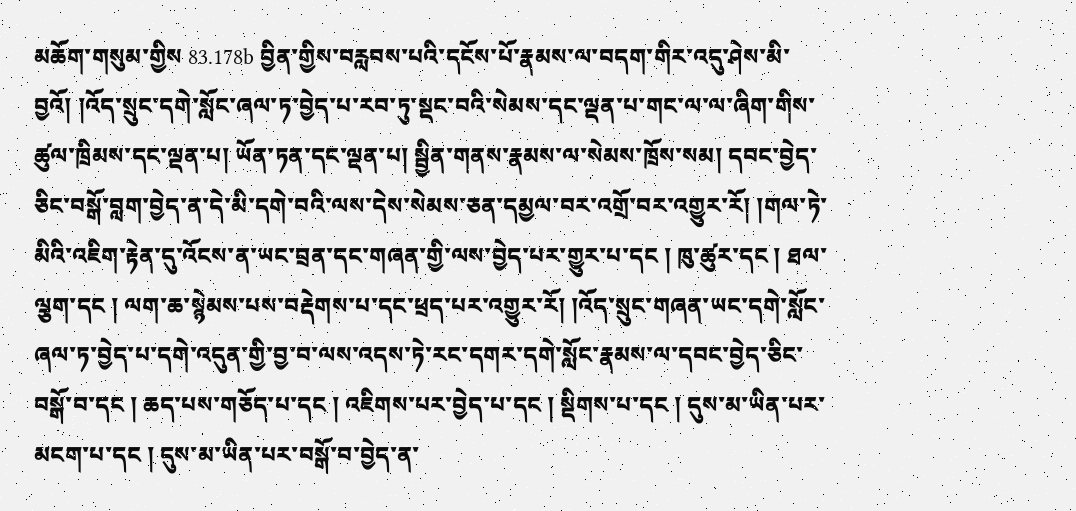མཆོག་གསུམ་གྱིས 83.178b བྱིན་གྱིས་བརླབས་པའི་དངོས་པོ་རྣམས་ལ་བདག་གིར་འདུ་ཤེས་མི་བྱའོ། །འོད་སྲུང་དགེ་སློང་ཞལ་ཏ་བྱེད་པ་རབ་ཏུ་སྡང་བའི་སེམས་དང་ལྡན་པ་གང་ལ་ལ་ཞིག་གིས་ཚུལ་ཁྲིམས་དང་ལྡན་པ། ཡོན་ཏན་དང་ལྡན་པ། སྦྱིན་གནས་རྣམས་ལ་སེམས་ཁྲོས་སམ། དབང་བྱེད་ཅིང་བསྒོ་བླག་བྱེད་ན་དེ་མི་དགེ་བའི་ལས་དེས་སེམས་ཅན་དམྱལ་བར་འགྲོ་བར་འགྱུར་རོ། །གལ་ཏེ་མིའི་འཇིག་རྟེན་དུ་འོངས་ན་ཡང་བྲན་དང་གཞན་གྱི་ལས་བྱེད་པར་གྱུར་པ་དང ། ཁུ་ཚུར་དང ། ཐལ་ལྕག་དང ། ལག་ཆ་སྙེམས་པས་བརྡེགས་པ་དང་ཕྲད་པར་འགྱུར་རོ། །འོད་སྲུང་གཞན་ཡང་དགེ་སློང་ཞལ་ཏ་བྱེད་པ་དགེ་འདུན་གྱི་བྱ་བ་ལས་འདས་ཏེ་རང་དགར་དགེ་སློང་རྣམས་ལ་དབང་བྱེད་ཅིང་བསྒོ་བ་དང ། ཆད་པས་གཅོད་པ་དང ། འཇིགས་པར་བྱེད་པ་དང ། སྡིགས་པ་དང ། དུས་མ་ཡིན་པར་མངག་པ་དང ། དུས་མ་ཡིན་པར་བསྒོ་བ་བྱེད་ན་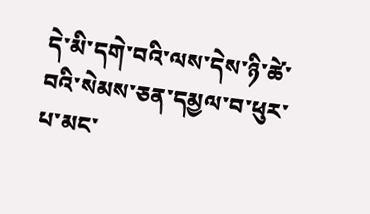དེ་མི་དགེ་བའི་ལས་དེས་ཉི་ཚེ་བའི་སེམས་ཅན་དམྱལ་བ་ཕུར་པ་མང་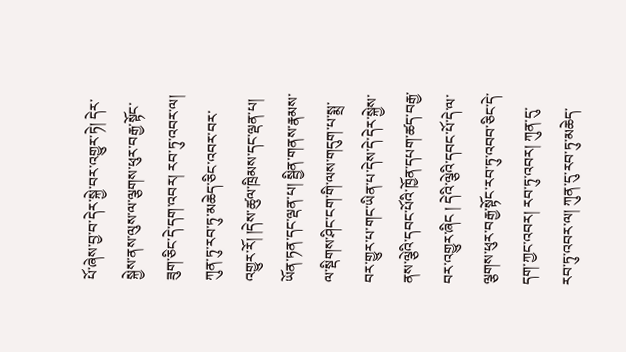པོ་ཞེས་བྱ་བ་དེར་སྐྱེ་བར་འགྱུར་ཏེ། དེར་སྐྱེས་ནས་ལུས་ལ་ལྕགས་ཕུར་བརྒྱ་སྟོང་ཟུག་ཅིང་དེ་དག་འབར། རབ་ཏུ་འབར་ལ། ཀུན་ཏུ་རབ་ཏུ་མཆེད་ཅིང་འབར་བར་འགྱུར་རོ། །དེས་ཚུལ་ཁྲིམས་དང་ལྡན་པ། ཡོན་ཏན་དང་ལྡན་པ། སྦྱིན་གནས་རྣམས་ལ་སྡིགས་ཤིང་ངག་གི་ལས་གདུག་པ་སྨྲ་བར་གྱུར་པ་གང་ཡིན་པ་དེས་དེ་དེར་སྐྱེས་ནས་ལྕེའི་དབང་པོའི་ཁྱོན་དཔག་ཚད་བརྒྱ་བར་འགྱུར་ཞིང ། དེའི་ལྕེའི་དབང་པོ་དེ་ལ་ལྕགས་ཕུར་བརྒྱ་སྟོང་རབ་ཏུ་འབབ་ཅིང་དེ་དག་ཀྱང་འབར། རབ་ཏུ་འབར། ཀུན་དུ་རབ་ཏུ་འབར་ལ། ཀུན་དུ་རབ་ཏུ་མཆེད་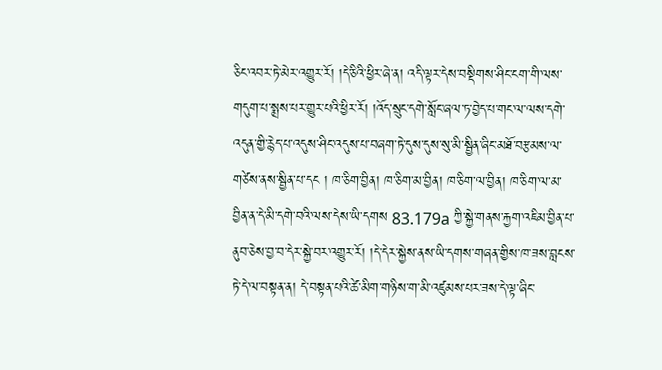ཅིང་འབར་ཏེ་མེར་འགྱུར་རོ། །དེ་ཅིའི་ཕྱིར་ཞེ་ན། འདི་ལྟར་དེས་བསྡིགས་ཤིང་ངག་གི་ལས་གདུག་པ་སྨྲས་པར་གྱུར་པའི་ཕྱིར་རོ། །འོད་སྲུང་དགེ་སློང་ཞལ་ཏ་བྱེད་པ་གང་ལ་ལས་དགེ་འདུན་གྱི་རྙེད་པ་འདུས་ཤིང་འདུས་པ་བཞག་ཏེ་དུས་དུས་སུ་མི་སྦྱིན་ཞིང་མཐོ་བརྩམས་ལ་གཙེས་ནས་སྦྱིན་པ་དང ། ཁ་ཅིག་བྱིན། ཁ་ཅིག་མ་བྱིན། ཁ་ཅིག་ལ་བྱིན། ཁ་ཅིག་ལ་མ་བྱིན་ན་དེ་མི་དགེ་བའི་ལས་དེས་ཡི་དགས 83.179a ཀྱི་སྐྱེ་གནས་རྐྱག་འཇིམ་བྱིན་པ་ནུབ་ཅེས་བྱ་བ་དེར་སྐྱེ་བར་འགྱུར་རོ། །དེ་དེར་སྐྱེས་ནས་ཡི་དགས་གཞན་གྱིས་ཁ་ཟས་བླངས་ཏེ་དེ་ལ་བསྟན་ན། དེ་བསྟན་པའི་ཚེ་མིག་གཉིས་ག་མི་འཛུམས་པར་ཟས་དེ་ལྟ་ཞིང་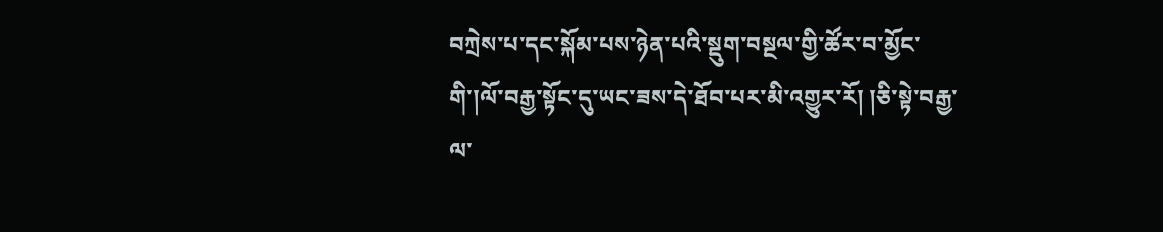བཀྲེས་པ་དང་སྐོམ་པས་ཉེན་པའི་སྡུག་བསྔལ་གྱི་ཚོར་བ་མྱོང་གི་།ལོ་བརྒྱ་སྟོང་དུ་ཡང་ཟས་དེ་ཐོབ་པར་མི་འགྱུར་རོ། །ཅི་སྟེ་བརྒྱ་ལ་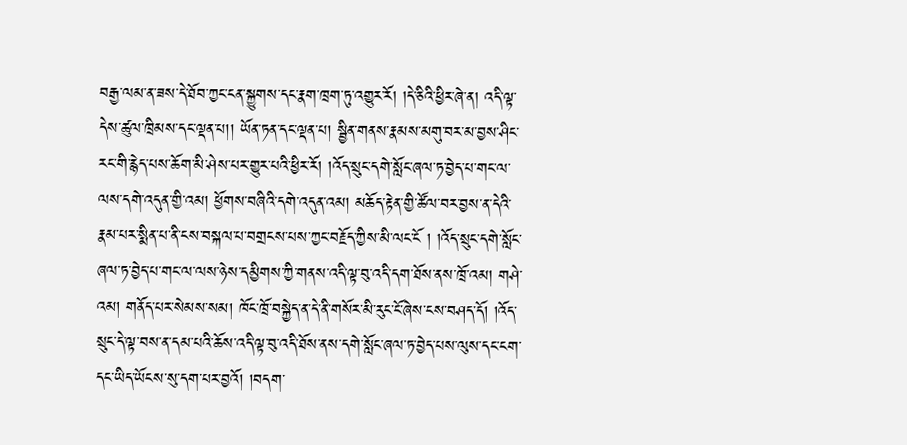བརྒྱ་ལམ་ན་ཟས་དེ་ཐོབ་ཀྱང་ངན་སྐྱུགས་དང་རྣག་ཁྲག་ཏུ་འགྱུར་རོ། །དེ་ཅིའི་ཕྱིར་ཞེ་ན། འདི་ལྟ་དེས་ཚུལ་ཁྲིམས་དང་ལྡན་པ།། ཡོན་ཏན་དང་ལྡན་པ། སྦྱིན་གནས་རྣམས་མགུ་བར་མ་བྱས་ཤིང་རང་གི་རྙེད་པས་ཆོག་མི་ཤེས་པར་གྱུར་པའི་ཕྱིར་རོ། །འོད་སྲུང་དགེ་སློང་ཞལ་ཏ་བྱེད་པ་གང་ལ་ལས་དགེ་འདུན་གྱི་འམ། ཕྱོགས་བཞིའི་དགེ་འདུན་འམ། མཆོད་རྟེན་གྱི་ཚོལ་བར་བྱས་ན་དེའི་རྣམ་པར་སྨིན་པ་ནི་ངས་བསྐལ་པ་བགྲངས་པས་ཀྱང་བརྗོད་ཀྱིས་མི་ལང་ངོ ། །འོད་སྲུང་དགེ་སློང་ཞལ་ཏ་བྱེད་པ་གང་ལ་ལས་ཉེས་དམྱིགས་ཀྱི་གནས་འདི་ལྟ་བུ་འདི་དག་ཐོས་ནས་ཁྲོ་འམ། གཤེ་འམ། གནོད་པར་སེམས་སམ། ཁོང་ཁྲོ་བསྐྱེད་ན་དེ་ནི་གསོར་མི་རུང་ངོ་ཞེས་ངས་བཤད་དོ། །འོད་སྲུང་དེ་ལྟ་བས་ན་དམ་པའི་ཆོས་འདི་ལྟ་བུ་འདི་ཐོས་ནས་དགེ་སློང་ཞལ་ཏ་བྱེད་པས་ལུས་དང་ངག་དང་ཡིད་ཡོངས་སུ་དག་པར་བྱའོ། །བདག་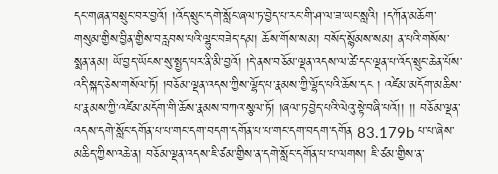དང་གཞན་བསྲུང་བར་བྱའོ། །འོད་སྲུང་དགེ་སློང་ཞལ་ཏ་བྱེད་པ་རང་གི་ཤ་ལ་ཟ་ཡང་སླའི། །དཀོན་མཆོག་གསུམ་གྱིས་བྱིན་གྱིས་བརླབས་པའི་ལྷུང་བཟེད་དམ། ཆོས་གོས་སམ། བསོད་སྙོམས་སམ། ན་པའི་གསོས་སྨན་ནམ། ཡོ་བྱད་ཡོངས་སུ་སྤྱད་པར་ནི་མི་བྱའོ། །དེ་ནས་བཅོམ་ལྡན་འདས་ལ་ཚེ་དང་ལྡན་པ་འོད་སྲུང་ཆེན་པོས་འདི་སྐད་ཅེས་གསོལ་ཏོ། །བཅོམ་ལྡན་འདས་ཀྱིས་ལྷོད་པ་རྣམས་ཀྱི་ལྷོད་པའི་ཆོས་དང ། འཛེམ་མདོག་མཆིས་པ་རྣམས་ཀྱི་འཛེམ་མདོག་གི་ཆོས་རྣམས་བཀའ་སྩལ་ཏོ། །ཞལ་ཏ་བྱེད་པའི་ལེའུ་སྟེ་བཞི་པའོ།། །། བཅོམ་ལྡན་འདས་དགེ་སློང་དགོན་པ་པ་གང་དག་བདག་དགོན་པ་པ་གང་དག་བདག་དགོན 83.179b པ་པ་ཞེས་མཆིད་ཀྱིས་འཆེ་ན། བཅོམ་ལྡན་འདས་ཇི་ཙམ་གྱིས་ན་དགེ་སློང་དགོན་པ་པ་ལགས། ཇི་ཙམ་གྱིས་ན་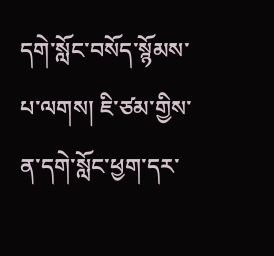དགེ་སློང་བསོད་སྙོམས་པ་ལགས། ཇི་ཙམ་གྱིས་ན་དགེ་སློང་ཕྱག་དར་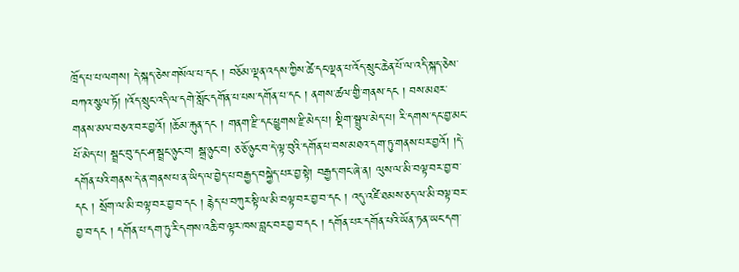ཁྲོད་པ་པ་ལགས། དེ་སྐད་ཅེས་གསོལ་པ་དང ། བཅོམ་ལྡན་འདས་ཀྱིས་ཚེ་དང་ལྡན་པ་འོད་སྲུང་ཆེན་པོ་ལ་འདི་སྐད་ཅེས་བཀའ་སྩལ་ཏོ། །འོད་སྲུང་འདི་ལ་དགེ་སློང་དགོན་པ་པས་དགོན་པ་དང ། ནགས་ཚལ་གྱི་གནས་དང ། བས་མཐར་གནས་མལ་བཅའ་བར་བྱའོ། །ཆོམ་རྐུན་དང ། གནག་རྫི་དང་ཕྱུགས་རྫི་མེད་པ། སྡིག་སྦྲུལ་མེད་པ། རི་དགས་དང་བྱ་མང་པོ་མེད་པ། སྦྲང་བུ་དང་ཤ་སྦྲང་ཉུང་བ། སྒྲ་ཉུང་བ། ཅ་ཅོ་ཉུང་བ་དེ་ལྟ་བུའི་དགོན་པ་བས་མཐའ་དག་ཏུ་གནས་པར་བྱའོ། །དེ་དགོན་པའི་གནས་དེ་ན་གནས་པ་ན་ཡིད་ལ་བྱེད་པ་བརྒྱད་བསྐྱེད་པར་བྱ་སྟེ། བརྒྱད་གང་ཞེ་ན། ལུས་ལ་མི་བལྟ་བར་བྱ་བ་དང ། སྲོག་ལ་མི་བལྟ་བར་བྱ་བ་དང ། རྙེད་པ་བཀུར་སྟི་ལ་མི་བལྟ་བར་བྱ་བ་དང ། འདུ་འཛི་ཐམས་ཅད་ལ་མི་བལྟ་བར་བྱ་བ་དང ། དགོན་པ་དག་ཏུ་རི་དགས་འཆི་བ་ལྟར་ཁས་བླང་བར་བྱ་བ་དང ། དགོན་པར་དགོན་པའི་ཡོན་ཏན་ཡང་དག་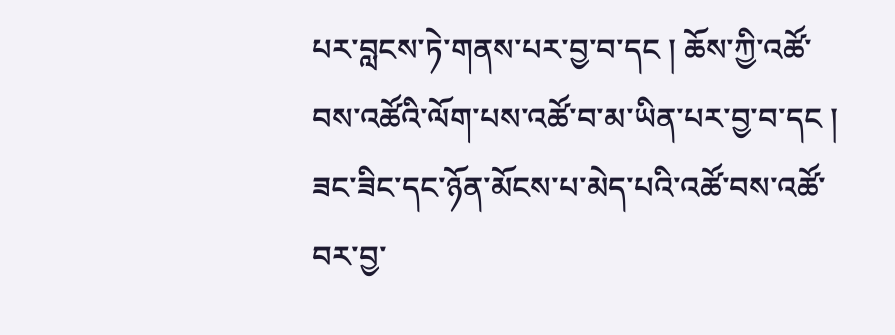པར་བླངས་ཏེ་གནས་པར་བྱ་བ་དང ། ཆོས་ཀྱི་འཚོ་བས་འཚོའི་ལོག་པས་འཚོ་བ་མ་ཡིན་པར་བྱ་བ་དང ། ཟང་ཟིང་དང་ཉོན་མོངས་པ་མེད་པའི་འཚོ་བས་འཚོ་བར་བྱ་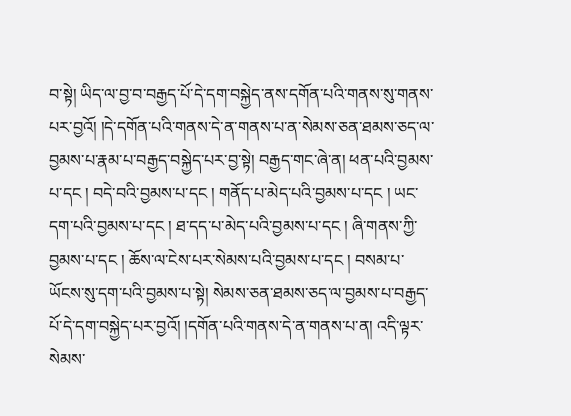བ་སྟེ། ཡིད་ལ་བྱ་བ་བརྒྱད་པོ་དེ་དག་བསྐྱེད་ནས་དགོན་པའི་གནས་སུ་གནས་པར་བྱའོ། །དེ་དགོན་པའི་གནས་དེ་ན་གནས་པ་ན་སེམས་ཅན་ཐམས་ཅད་ལ་བྱམས་པ་རྣམ་པ་བརྒྱད་བསྐྱེད་པར་བྱ་སྟེ། བརྒྱད་གང་ཞེ་ན། ཕན་པའི་བྱམས་པ་དང ། བདེ་བའི་བྱམས་པ་དང ། གནོད་པ་མེད་པའི་བྱམས་པ་དང ། ཡང་དག་པའི་བྱམས་པ་དང ། ཐ་དད་པ་མེད་པའི་བྱམས་པ་དང ། ཞི་གནས་ཀྱི་བྱམས་པ་དང ། ཆོས་ལ་ངེས་པར་སེམས་པའི་བྱམས་པ་དང ། བསམ་པ་ཡོངས་སུ་དག་པའི་བྱམས་པ་སྟེ། སེམས་ཅན་ཐམས་ཅད་ལ་བྱམས་པ་བརྒྱད་པོ་དེ་དག་བསྐྱེད་པར་བྱའོ། །དགོན་པའི་གནས་དེ་ན་གནས་པ་ན། འདི་ལྟར་སེམས་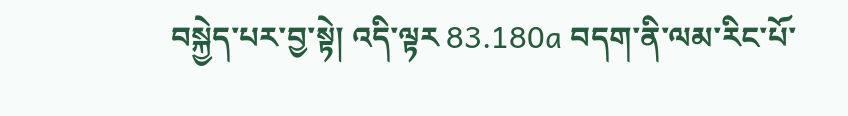བསྐྱེད་པར་བྱ་སྟེ། འདི་ལྟར 83.180a བདག་ནི་ལམ་རིང་པོ་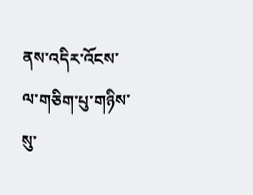ནས་འདིར་འོངས་ལ་གཅིག་པུ་གཉིས་སུ་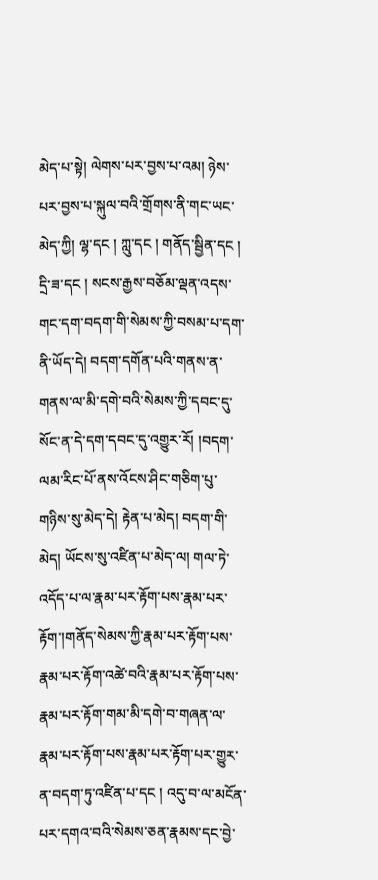མེད་པ་སྟེ། ལེགས་པར་བྱས་པ་འམ། ཉེས་པར་བྱས་པ་སྐུལ་བའི་གྲོགས་ནི་གང་ཡང་མེད་ཀྱི། ལྷ་དང ། ཀླུ་དང ། གནོད་སྦྱིན་དང ། དྲི་ཟ་དང ། སངས་རྒྱས་བཅོམ་ལྡན་འདས་གང་དག་བདག་གི་སེམས་ཀྱི་བསམ་པ་དག་ནི་ཡོད་དེ། བདག་དགོན་པའི་གནས་ན་གནས་ལ་མི་དགེ་བའི་སེམས་ཀྱི་དབང་དུ་སོང་ན་དེ་དག་དབང་དུ་འགྱུར་རོ། །བདག་ལམ་རིང་པོ་ནས་འོངས་ཤིང་གཅིག་པུ་གཉིས་སུ་མེད་དེ། རྟེན་པ་མེད། བདག་གི་མེད། ཡོངས་སུ་འཛིན་པ་མེད་ལ། གལ་ཏེ་འདོད་པ་ལ་རྣམ་པར་རྟོག་པས་རྣམ་པར་རྟོག་།གནོད་སེམས་ཀྱི་རྣམ་པར་རྟོག་པས་རྣམ་པར་རྟོག་འཚེ་བའི་རྣམ་པར་རྟོག་པས་རྣམ་པར་རྟོག་གམ་མི་དགེ་བ་གཞན་ལ་རྣམ་པར་རྟོག་པས་རྣམ་པར་རྟོག་པར་གྱུར་ན་བདག་ཏུ་འཛིན་པ་དང ། འདུ་བ་ལ་མངོན་པར་དགའ་བའི་སེམས་ཅན་རྣམས་དང་བྱེ་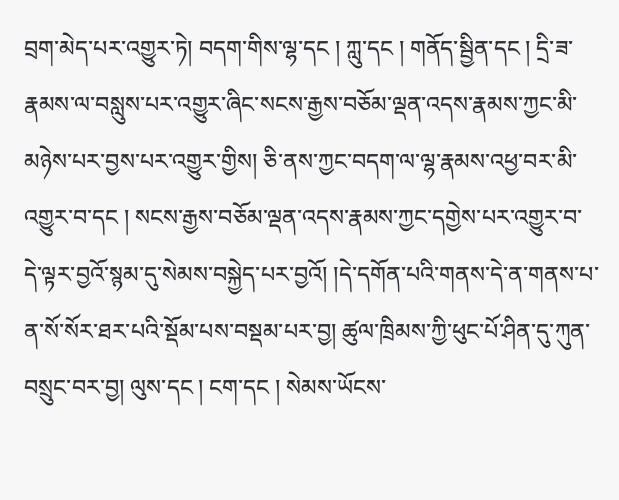བྲག་མེད་པར་འགྱུར་ཏེ། བདག་གིས་ལྷ་དང ། ཀླུ་དང ། གནོད་སྦྱིན་དང ། དྲི་ཟ་རྣམས་ལ་བསླུས་པར་འགྱུར་ཞིང་སངས་རྒྱས་བཅོམ་ལྡན་འདས་རྣམས་ཀྱང་མི་མཉེས་པར་བྱས་པར་འགྱུར་གྱིས། ཅི་ནས་ཀྱང་བདག་ལ་ལྷ་རྣམས་འཕྱ་བར་མི་འགྱུར་བ་དང ། སངས་རྒྱས་བཅོམ་ལྡན་འདས་རྣམས་ཀྱང་དགྱེས་པར་འགྱུར་བ་དེ་ལྟར་བྱའོ་སྙམ་དུ་སེམས་བསྐྱེད་པར་བྱའོ། །དེ་དགོན་པའི་གནས་དེ་ན་གནས་པ་ན་སོ་སོར་ཐར་པའི་སྡོམ་པས་བསྡམ་པར་བྱ། ཚུལ་ཁྲིམས་ཀྱི་ཕུང་པོ་ཤིན་དུ་ཀུན་བསྲུང་བར་བྱ། ལུས་དང ། ངག་དང ། སེམས་ཡོངས་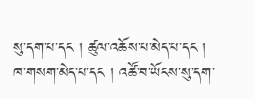སུ་དག་པ་དང ། ཚུལ་འཆོས་པ་མེད་པ་དང ། ཁ་གསག་མེད་པ་དང ། འཚོ་བ་ཡོངས་སུ་དག་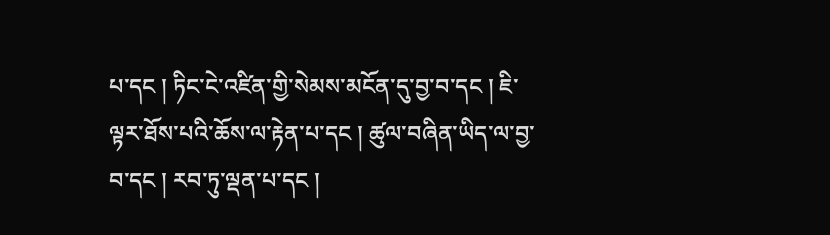པ་དང ། ཏིང་ངེ་འཛིན་གྱི་སེམས་མངོན་དུ་བྱ་བ་དང ། ཇི་ལྟར་ཐོས་པའི་ཆོས་ལ་རྟེན་པ་དང ། ཚུལ་བཞིན་ཡིད་ལ་བྱ་བ་དང ། རབ་ཏུ་ལྡན་པ་དང །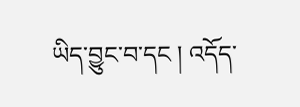ཡིད་བྱུང་བ་དང ། འདོད་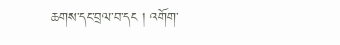ཆགས་དང་བྲལ་བ་དང ། འགོག་